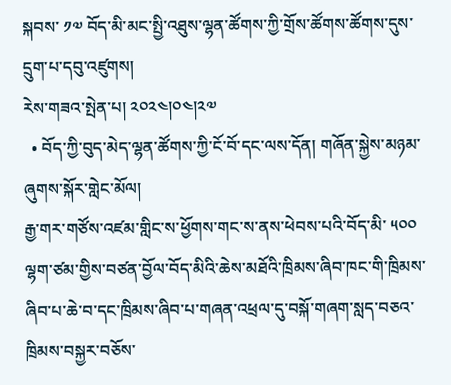སྐབས་ ༡༧ བོད་མི་མང་སྤྱི་འཐུས་ལྷན་ཚོགས་ཀྱི་གྲོས་ཚོགས་ཚོགས་དུས་དྲུག་པ་དབུ་འཛུགས།
རེས་གཟའ་སྤེན་པ། ༢༠༢༤།༠༤།༢༧
  • བོད་ཀྱི་བུད་མེད་ལྷན་ཚོགས་ཀྱི་ངོ་བོ་དང་ལས་དོན། གཞོན་སྐྱེས་མཉམ་ཞུགས་སྐོར་གླེང་མོལ།
རྒྱ་གར་གཙོས་འཛམ་གླིང་ས་ཕྱོགས་གང་ས་ནས་ཕེབས་པའི་བོད་མི་ ༥༠༠ ལྷག་ཙམ་གྱིས་བཙན་བྱོལ་བོད་མིའི་ཆེས་མཐོའི་ཁྲིམས་ཞིབ་ཁང་གི་ཁྲིམས་ཞིབ་པ་ཆེ་བ་དང་ཁྲིམས་ཞིབ་པ་གཞན་འཕྲལ་དུ་བསྐོ་གཞག་སླད་བཅའ་ཁྲིམས་བསྐྱར་བཅོས་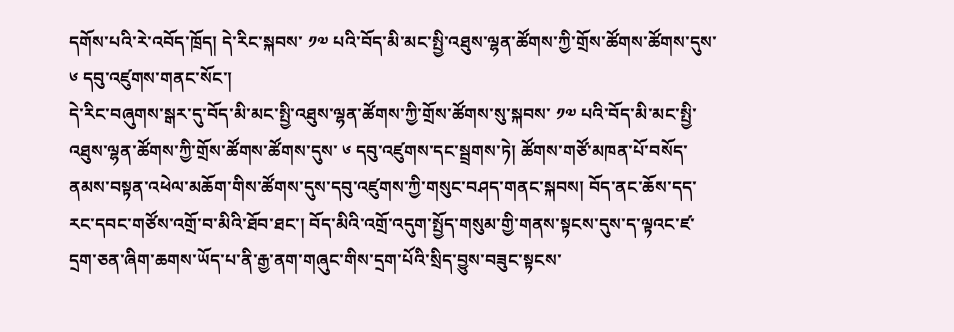དགོས་པའི་རེ་འབོད་ཁྲོད། དེ་རིང་སྐབས་ ༡༧ པའི་བོད་མི་མང་སྤྱི་འཐུས་ལྷན་ཚོགས་ཀྱི་གྲོས་ཚོགས་ཚོགས་དུས་ ༦ དབུ་འཛུགས་གནང་སོང་།
དེ་རིང་བཞུགས་སྒར་དུ་བོད་མི་མང་སྤྱི་འཐུས་ལྷན་ཚོགས་ཀྱི་གྲོས་ཚོགས་སུ་སྐབས་ ༡༧ པའི་བོད་མི་མང་སྤྱི་འཐུས་ལྷན་ཚོགས་ཀྱི་གྲོས་ཚོགས་ཚོགས་དུས་ ༦ དབུ་འཛུགས་དང་སྦྲགས་ཏེ། ཚོགས་གཙོ་མཁན་པོ་བསོད་ནམས་བསྟན་འཕེལ་མཆོག་གིས་ཚོགས་དུས་དབུ་འཛུགས་ཀྱི་གསུང་བཤད་གནང་སྐབས། བོད་ནང་ཆོས་དད་རང་དབང་གཙོས་འགྲོ་བ་མིའི་ཐོབ་ཐང་། བོད་མིའི་འགྲོ་འདུག་སྤྱོད་གསུམ་གྱི་གནས་སྟངས་དུས་ད་ལྟའང་ཛ་དྲག་ཅན་ཞིག་ཆགས་ཡོད་པ་ནི་རྒྱ་ནག་གཞུང་གིས་དྲག་པོའི་སྲིད་བྱུས་བཟུང་སྟངས་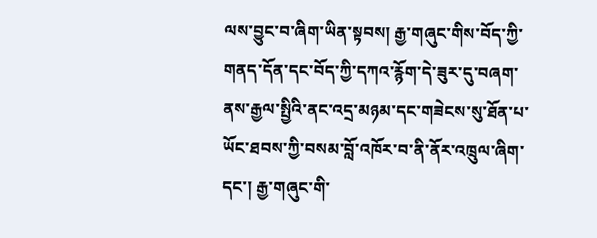ལས་བྱུང་བ་ཞིག་ཡིན་སྟབས། རྒྱ་གཞུང་གིས་བོད་ཀྱི་གནད་དོན་དང་བོད་ཀྱི་དཀའ་རྙོག་དེ་ཟུར་དུ་བཞག་ནས་རྒྱལ་སྤྱིའི་ནང་འདྲ་མཉམ་དང་གཟེངས་སུ་ཐོན་པ་ཡོང་ཐབས་ཀྱི་བསམ་བློ་འཁོར་བ་ནི་ནོར་འཁྲུལ་ཞིག་དང་། རྒྱ་གཞུང་གི་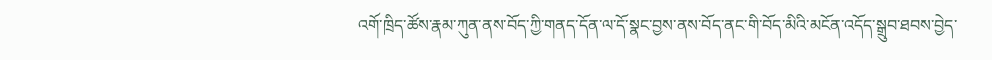འགོ་ཁྲིད་ཚོས་རྣམ་ཀུན་ནས་བོད་ཀྱི་གནད་དོན་ལ་དོ་སྣང་བྱས་ནས་བོད་ནང་གི་བོད་མིའི་མངོན་འདོད་སྒྲུབ་ཐབས་བྱེད་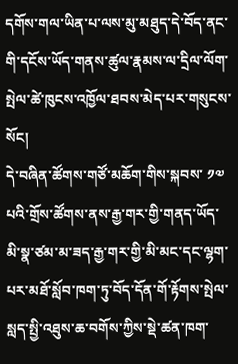དགོས་གལ་ཡིན་པ་ལས་མུ་མཐུད་དེ་བོད་ནང་གི་དངོས་ཡོད་གནས་ཚུལ་རྣམས་ལ་དྲིལ་ལོག་སྤེལ་ཚེ་ཁུངས་འཁྱོལ་ཐབས་མེད་པར་གསུངས་སོང།
དེ་བཞིན་ཚོགས་གཙོ་མཆོག་གིས་སྐབས་ ༡༧ པའི་གྲོས་ཚོགས་ནས་རྒྱ་གར་གྱི་གནད་ཡོད་མི་སྣ་ཙམ་མ་ཟད་རྒྱ་གར་གྱི་མི་མང་དང་ལྷག་པར་མཐོ་སློབ་ཁག་ཏུ་བོད་དོན་གོ་རྟོགས་སྤེལ་སླད་སྤྱི་འཐུས་ཆ་བགོས་ཀྱིས་སྡེ་ཚན་ཁག་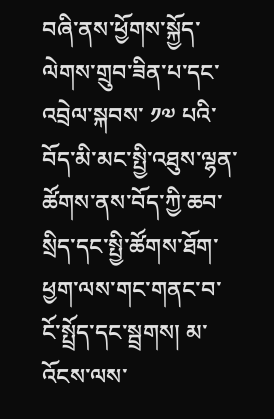བཞི་ནས་ཕྱོགས་སྐྱོད་ལེགས་གྲུབ་ཟིན་པ་དང་འབྲེལ་སྐབས་ ༡༧ པའི་བོད་མི་མང་སྤྱི་འཐུས་ལྷན་ཚོགས་ནས་བོད་ཀྱི་ཆབ་སྲིད་དང་སྤྱི་ཚོགས་ཐོག་ཕྱག་ལས་གང་གནང་བ་ངོ་སྤྲོད་དང་སྦྲགས། མ་འོངས་ལས་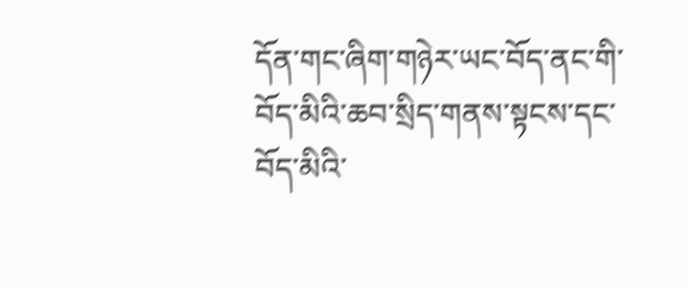དོན་གང་ཞིག་གཉེར་ཡང་བོད་ནང་གི་བོད་མིའི་ཆབ་སྲིད་གནས་སྟངས་དང་བོད་མིའི་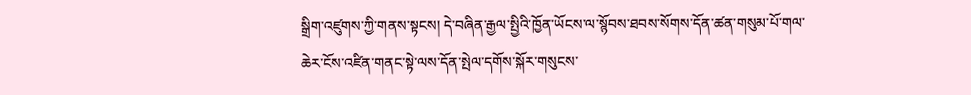སྒྲིག་འཛུགས་ཀྱི་གནས་སྟངས། དེ་བཞིན་རྒྱལ་སྤྱིའི་ཁྱོན་ཡོངས་ལ་སྙོབས་ཐབས་སོགས་དོན་ཚན་གསུམ་པོ་གལ་ཆེར་ངོས་འཛིན་གནང་སྟེ་ལས་དོན་སྤེལ་དགོས་སྐོར་གསུངས་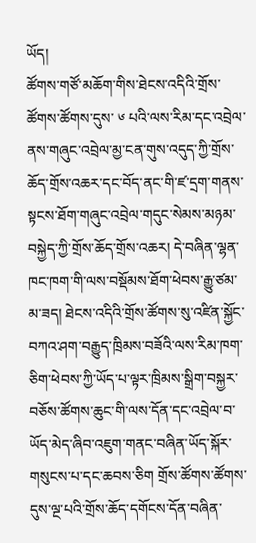ཡོད།
ཚོགས་གཙོ་མཆོག་གིས་ཐེངས་འདིའི་གྲོས་ཚོགས་ཚོགས་དུས་ ༦ པའི་ལས་རིམ་དང་འབྲེལ་ནས་གཞུང་འབྲེལ་མྱ་ངན་གུས་འདུད་ཀྱི་གྲོས་ཆོད་གྲོས་འཆར་དང་བོད་ནང་གི་ཛ་དྲག་གནས་སྟངས་ཐོག་གཞུང་འབྲེལ་གདུང་སེམས་མཉམ་བསྐྱེད་ཀྱི་གྲོས་ཆོད་གྲོས་འཆར། དེ་བཞིན་ལྷན་ཁང་ཁག་གི་ལས་བསྡོམས་ཐོག་ཕེབས་རྒྱུ་ཙམ་མ་ཟད། ཐེངས་འདིའི་གྲོས་ཚོགས་སུ་འཛིན་སྐྱོང་བཀའ་ཤག་བརྒྱུད་ཁྲིམས་བཟོའི་ལས་རིམ་ཁག་ཅིག་ཕེབས་ཀྱི་ཡོད་པ་ལྟར་ཁྲིམས་སྒྲིག་བསྐྱར་བཅོས་ཚོགས་ཆུང་གི་ལས་དོན་དང་འབྲེལ་བ་ཡོད་མེད་ཞིབ་འཇུག་གནང་བཞིན་ཡོད་སྐོར་གསུངས་པ་དང་ཆབས་ཅིག གྲོས་ཚོགས་ཚོགས་དུས་ལྔ་པའི་གྲོས་ཆོད་དགོངས་དོན་བཞིན་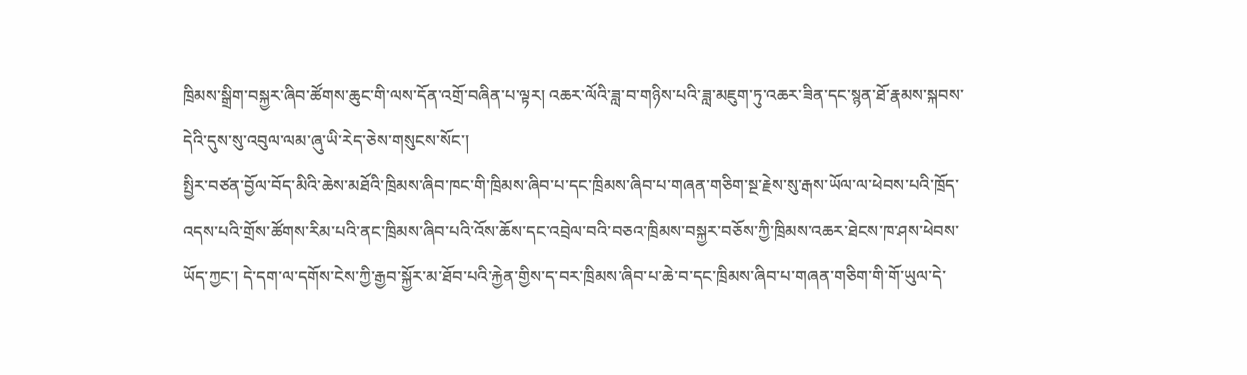ཁྲིམས་སྒྲིག་བསྐྱར་ཞིབ་ཚོགས་ཆུང་གི་ལས་དོན་འགྲོ་བཞིན་པ་ལྟར། འཆར་ལོའི་ཟླ་བ་གཉིས་པའི་ཟླ་མཇུག་ཏུ་འཆར་ཟིན་དང་སྙན་ཐོ་རྣམས་སྐབས་དེའི་དུས་སུ་འབུལ་ལམ་ཞུ་ཡི་རེད་ཅེས་གསུངས་སོང་།
སྤྱིར་བཙན་བྱོལ་བོད་མིའི་ཆེས་མཐོའི་ཁྲིམས་ཞིབ་ཁང་གི་ཁྲིམས་ཞིབ་པ་དང་ཁྲིམས་ཞིབ་པ་གཞན་གཅིག་སྔ་རྗེས་སུ་རྒས་ཡོལ་ལ་ཕེབས་པའི་ཁྲོད་འདས་པའི་གྲོས་ཚོགས་རིམ་པའི་ནང་ཁྲིམས་ཞིབ་པའི་འོས་ཆོས་དང་འབྲེལ་བའི་བཅའ་ཁྲིམས་བསྐྱར་བཅོས་ཀྱི་ཁྲིམས་འཆར་ཐེངས་ཁ་ཤས་ཕེབས་ཡོད་ཀྱང་། དེ་དག་ལ་དགོས་ངེས་ཀྱི་རྒྱབ་སྐྱོར་མ་ཐོབ་པའི་རྐྱེན་གྱིས་ད་བར་ཁྲིམས་ཞིབ་པ་ཆེ་བ་དང་ཁྲིམས་ཞིབ་པ་གཞན་གཅིག་གི་གོ་ཡུལ་དེ་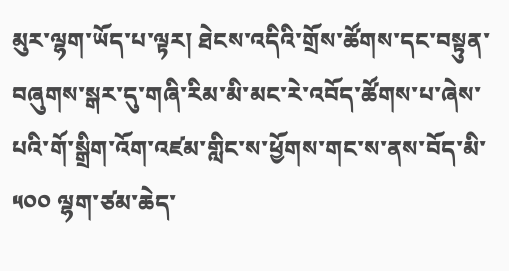མུར་ལྷག་ཡོད་པ་ལྟར། ཐེངས་འདིའི་གྲོས་ཚོགས་དང་བསྟུན་བཞུགས་སྒར་དུ་གཞི་རིམ་མི་མང་རེ་འབོད་ཚོགས་པ་ཞེས་པའི་གོ་སྒྲིག་འོག་འཛམ་གླིང་ས་ཕྱོགས་གང་ས་ནས་བོད་མི་ ༥༠༠ ལྷག་ཙམ་ཆེད་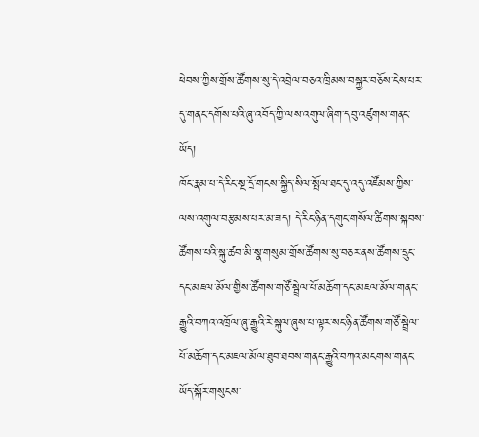ཕེབས་ཀྱིས་གྲོས་ཚོགས་སུ་དེ་འབྲེལ་བཅའ་ཁྲིམས་བསྐྱར་བཅོས་ངེས་པར་དུ་གནང་དགོས་པའི་ཞུ་འབོད་ཀྱི་ལས་འགུལ་ཞིག་དབུ་འཛུགས་གནང་ཡོད།
ཁོང་རྣམ་པ་དེ་རིང་སྔ་དྲོ་གངས་སྐྱིད་སིལ་སྤོལ་ཐང་དུ་འདུ་འཛོམས་ཀྱིས་ལས་འགུལ་བརྩམས་པར་མ་ཟད། དེ་རིང་ཉིན་དགུང་གསོལ་ཚིགས་སྐབས་ཚོགས་པའི་སྐུ་ཚབ་མི་སྣ་གསུམ་གྲོས་ཚོགས་སུ་བཅར་ནས་ཚོགས་དྲུང་དང་མཇལ་མོལ་གྱིས་ཚོགས་གཙོ་སྦྲེལ་པོ་མཆོག་དང་མཇལ་མོལ་གནང་རྒྱུའི་བཀའ་འཁྲོལ་ཞུ་རྒྱུའི་རེ་སྐུལ་ཞུས་པ་ལྟར་སང་ཉིན་ཚོགས་གཙོ་སྦྲེལ་པོ་མཆོག་དང་མཇལ་མོལ་ཐུབ་ཐབས་གནང་རྒྱུའི་བཀའ་མངགས་གནང་ཡོད་སྐོར་གསུངས་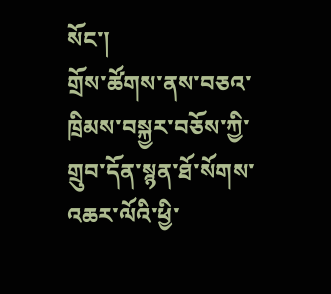སོང་།
གྲོས་ཚོགས་ནས་བཅའ་ཁྲིམས་བསྐྱར་བཅོས་ཀྱི་གྲུབ་དོན་སྙན་ཐོ་སོགས་འཆར་ལོའི་ཕྱི་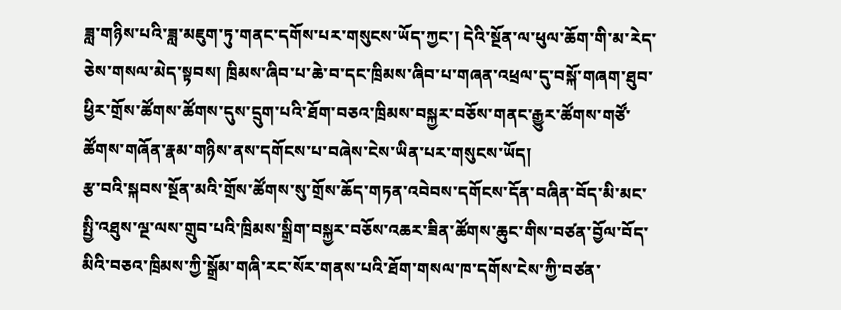ཟླ་གཉིས་པའི་ཟླ་མཇུག་ཏུ་གནང་དགོས་པར་གསུངས་ཡོད་ཀྱང་། དེའི་སྔོན་ལ་ཕུལ་ཆོག་གི་མ་རེད་ཅེས་གསལ་མེད་སྟབས། ཁྲིམས་ཞིབ་པ་ཆེ་བ་དང་ཁྲིམས་ཞིབ་པ་གཞན་འཕྲལ་དུ་བསྐོ་གཞག་ཐུབ་ཕྱིར་གྲོས་ཚོགས་ཚོགས་དུས་དྲུག་པའི་ཐོག་བཅའ་ཁྲིམས་བསྐྱར་བཅོས་གནང་རྒྱུར་ཚོགས་གཙོ་ཚོགས་གཞོན་རྣམ་གཉིས་ནས་དགོངས་པ་བཞེས་ངེས་ཡིན་པར་གསུངས་ཡོད།
རྩ་བའི་སྐབས་སྔོན་མའི་གྲོས་ཚོགས་སུ་གྲོས་ཆོད་གཏན་འབེབས་དགོངས་དོན་བཞིན་བོད་མི་མང་སྤྱི་འཐུས་ལྔ་ལས་གྲུབ་པའི་ཁྲིམས་སྒྲིག་བསྐྱར་བཅོས་འཆར་ཟིན་ཚོགས་ཆུང་གིས་བཙན་བྱོལ་བོད་མིའི་བཅའ་ཁྲིམས་ཀྱི་སྒྲོམ་གཞི་རང་སོར་གནས་པའི་ཐོག་གསལ་ཁ་དགོས་ངེས་ཀྱི་བཙན་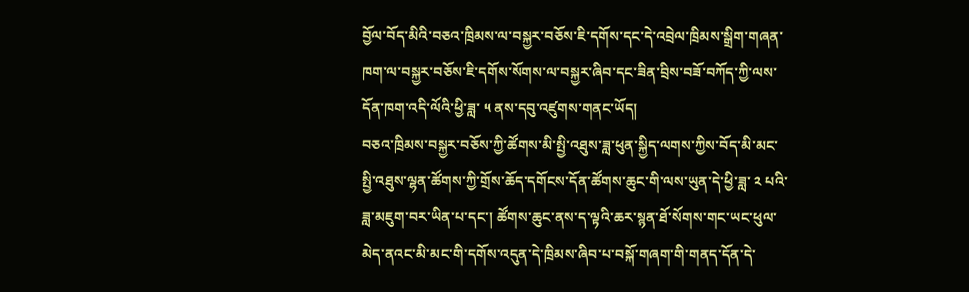བྱོལ་བོད་མིའི་བཅའ་ཁྲིམས་ལ་བསྐྱར་བཅོས་ཇི་དགོས་དང་དེ་འབྲེལ་ཁྲིམས་སྒྲིག་གཞན་ཁག་ལ་བསྐྱར་བཅོས་ཇི་དགོས་སོགས་ལ་བསྐྱར་ཞིབ་དང་ཟིན་བྲིས་བཟོ་བཀོད་ཀྱི་ལས་དོན་ཁག་འདི་ལོའི་ཕྱི་ཟླ་ ༥ ནས་དབུ་འཛུགས་གནང་ཡོད།
བཅའ་ཁྲིམས་བསྐྱར་བཅོས་ཀྱི་ཚོགས་མི་སྤྱི་འཐུས་ཟླ་ཕུན་སྐྱིད་ལགས་ཀྱིས་བོད་མི་མང་སྤྱི་འཐུས་ལྷན་ཚོགས་ཀྱི་གྲོས་ཆོད་དགོངས་དོན་ཚོགས་ཆུང་གི་ལས་ཡུན་དེ་ཕྱི་ཟླ་ ༢ པའི་ཟླ་མཇུག་བར་ཡིན་པ་དང་། ཚོགས་ཆུང་ནས་ད་ལྟའི་ཆར་སྙན་ཐོ་སོགས་གང་ཡང་ཕུལ་མེད་ནའང་མི་མང་གི་དགོས་འདུན་དེ་ཁྲིམས་ཞིབ་པ་བསྐོ་གཞག་གི་གནད་དོན་དེ་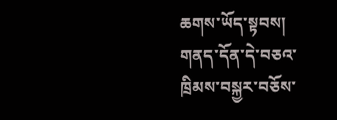ཆགས་ཡོད་སྟབས། གནད་དོན་དེ་བཅའ་ཁྲིམས་བསྐྱར་བཅོས་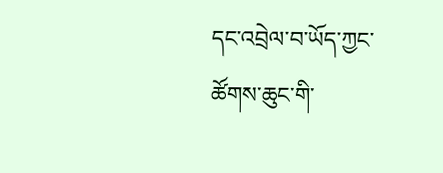དང་འབྲེལ་བ་ཡོད་ཀྱང་ཚོགས་ཆུང་གི་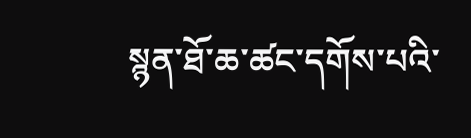སྙན་ཐོ་ཆ་ཚང་དགོས་པའི་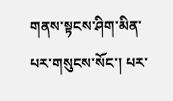གནས་སྟངས་ཤིག་མིན་པར་གསུངས་སོང་། པར་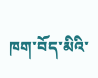ཁག་བོད་མིའི་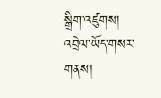སྒྲིག་འཛུགས།
འབྲེལ་ཡོད་གསར་གནས།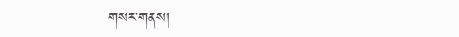གསར་གནས།